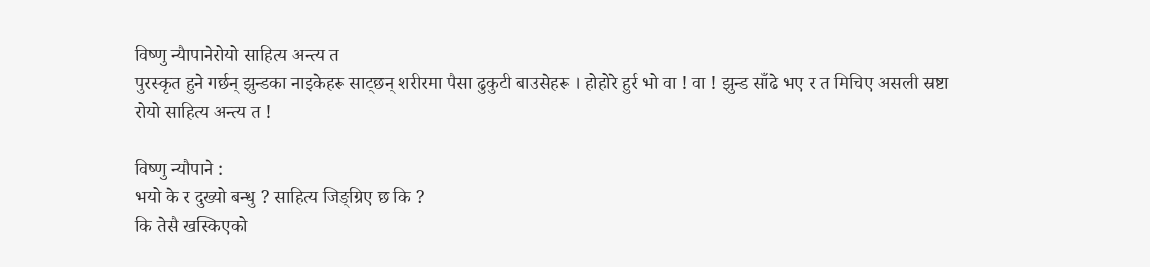विष्णु न्यैापानेरोयो साहित्य अन्त्य त
पुरस्कृत हुने गर्छन् झुन्डका नाइकेहरू साट्छन् शरीरमा पैसा ढुकुटी बाउसेहरू । होहोरे हुर्र भो वा ! वा ! झुन्ड साँढे भए र त मिचिए असली स्रष्टा रोयो साहित्य अन्त्य त !

विष्णु न्यौपाने :
भयो के र दुख्यो बन्धु ? साहित्य जिङ्ग्रिए छ कि ?
कि तेसै खस्किएको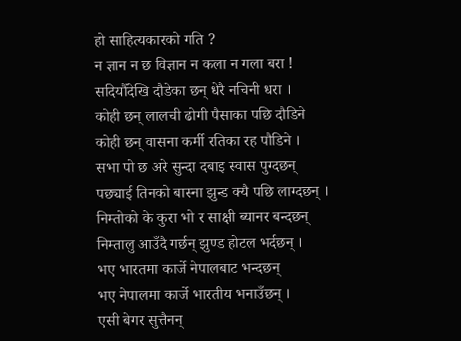हो साहित्यकारको गति ?
न ज्ञान न छ विज्ञान न कला न गला बरा !
सदियौँदेखि दौडेका छन् धेरै नचिनी धरा ।
कोही छन् लालची ढोगी पैसाका पछि दौडिने
कोही छन् वासना कर्मी रतिका रह पौडिने ।
सभा पो छ अरे सुन्दा दबाइ स्वास पुग्दछन्
पछ्याई तिनको बास्ना झुन्ड क्यै पछि लाग्दछन् ।
निम्तोको के कुरा भो र साक्षी ब्यानर बन्दछन्
निम्तालु आउँदै गर्छन् झुण्ड होटल भर्दछन् ।
भए भारतमा कार्जे नेपालबाट भन्दछन्
भए नेपालमा कार्जे भारतीय भनाउँछन् ।
एसी बेगर सुत्तैनन्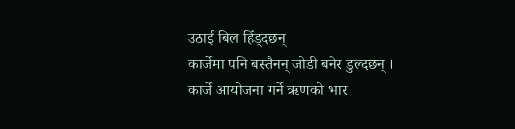उठाई बिल हिँड्दछन्
कार्जेमा पनि बस्तैनन् जोडी बनेर डुल्दछन् ।
कार्जे आयोजना गर्ने ऋणको भार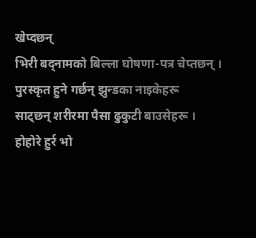खेप्दछन्
भिरी बद्नामको बिल्ला घोषणा-पत्र चेप्तछन् ।
पुरस्कृत हुने गर्छन् झुन्डका नाइकेहरू
साट्छन् शरीरमा पैसा ढुकुटी बाउसेहरू ।
होहोरे हुर्र भो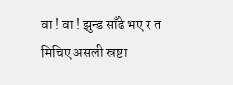वा ! वा ! झुन्ड साँढे भए र त
मिचिए असली स्रष्टा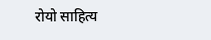रोयो साहित्य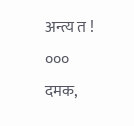अन्त्य त !
०००
दमक,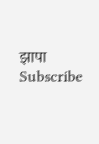झापा
Subscribe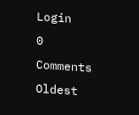Login
0 Comments
Oldest